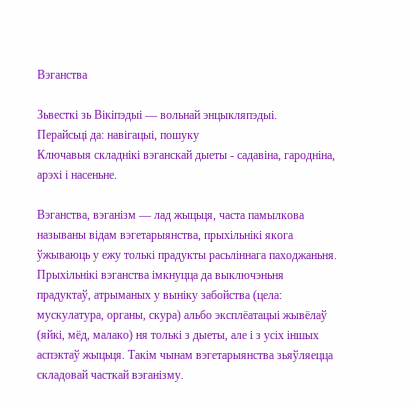Вэганства

Зьвесткі зь Вікіпэдыі — вольнай энцыкляпэдыі.
Перайсьці да: навігацыі, пошуку
Ключавыя складнікі вэганскай дыеты - садавіна, гародніна, арэхі і насеньне.

Вэганства, вэганізм — лад жыцьця, часта памылкова называны відам вэгетарыянства, прыхільнікі якога ўжываюць у ежу толькі прадукты расьліннага паходжаньня. Прыхільнікі вэганства імкнуцца да выключэньня прадуктаў, атрыманых у выніку забойства (цела: мускулатура, органы, скура) альбо эксплёатацыі жывёлаў (яйкі, мёд, малако) ня толькі з дыеты, але і з усіх іншых аспэктаў жыцьця. Такім чынам вэгетарыянства зьяўляецца складовай часткай вэганізму.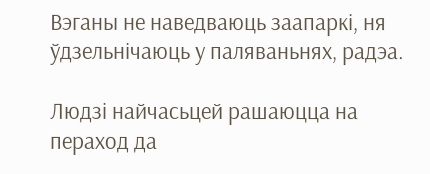Вэганы не наведваюць заапаркі, ня ўдзельнічаюць у паляваньнях, радэа.

Людзі найчасьцей рашаюцца на пераход да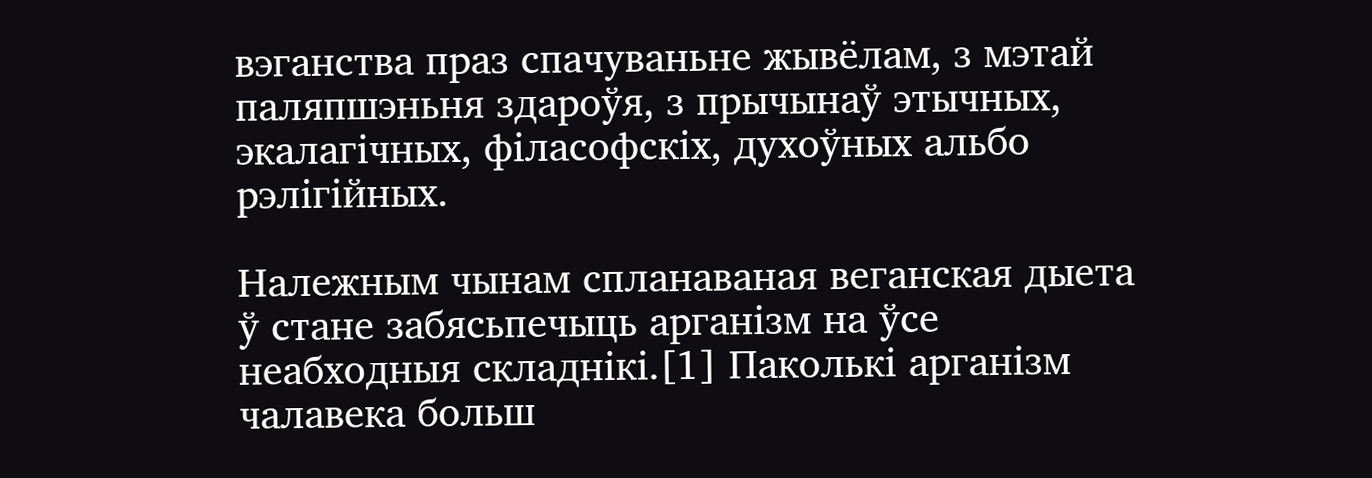вэганства праз спачуваньне жывёлам, з мэтай паляпшэньня здароўя, з прычынаў этычных, экалагічных, філасофскіх, духоўных альбо рэлігійных.

Належным чынам спланаваная веганская дыета ў стане забясьпечыць арганізм на ўсе неабходныя складнікі.[1] Паколькі арганізм чалавека больш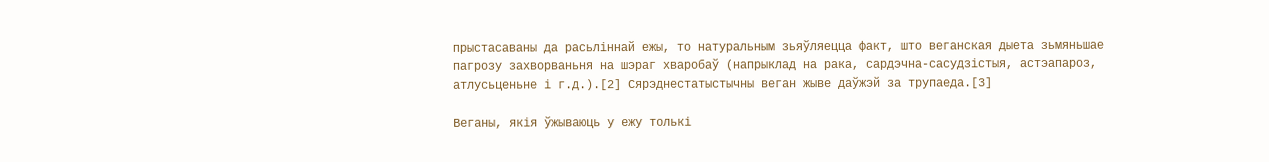прыстасаваны да расьліннай ежы, то натуральным зьяўляецца факт, што веганская дыета зьмяньшае пагрозу захворваньня на шэраг хваробаў (напрыклад на рака, сардэчна-сасудзістыя, астэапароз, атлусьценьне і г.д.).[2] Сярэднестатыстычны веган жыве даўжэй за трупаеда.[3]

Веганы, якія ўжываюць у ежу толькі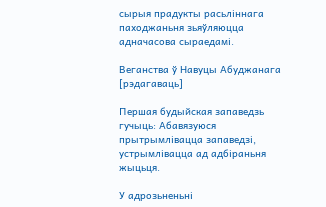сырыя прадукты расьліннага паходжаньня зьяўляюцца адначасова сыраедамі.

Веганства ў Навуцы Абуджанага [рэдагаваць]

Першая будыйская запаведзь гучыць: Абавязуюся прытрымлівацца запаведзі, устрымлівацца ад адбіраньня жыцьця.

У адрозьненьні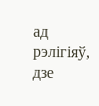ад рэлігіяў, дзе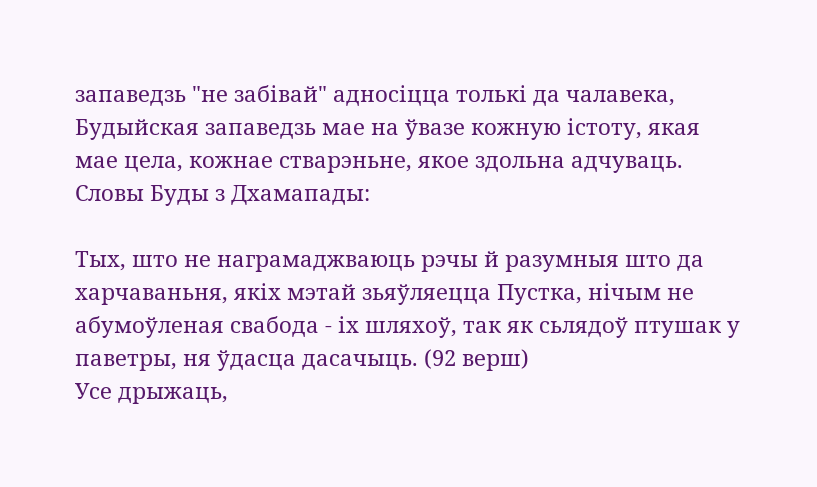запаведзь "не забівай" адносіцца толькі да чалавека, Будыйская запаведзь мае на ўвазе кожную істоту, якая мае цела, кожнае стварэньне, якое здольна адчуваць. Словы Буды з Дхамапады:

Тых, што не награмаджваюць рэчы й разумныя што да харчаваньня, якіх мэтай зьяўляецца Пустка, нічым не абумоўленая свабода - іх шляхоў, так як сьлядоў птушак у паветры, ня ўдасца дасачыць. (92 верш)
Усе дрыжаць,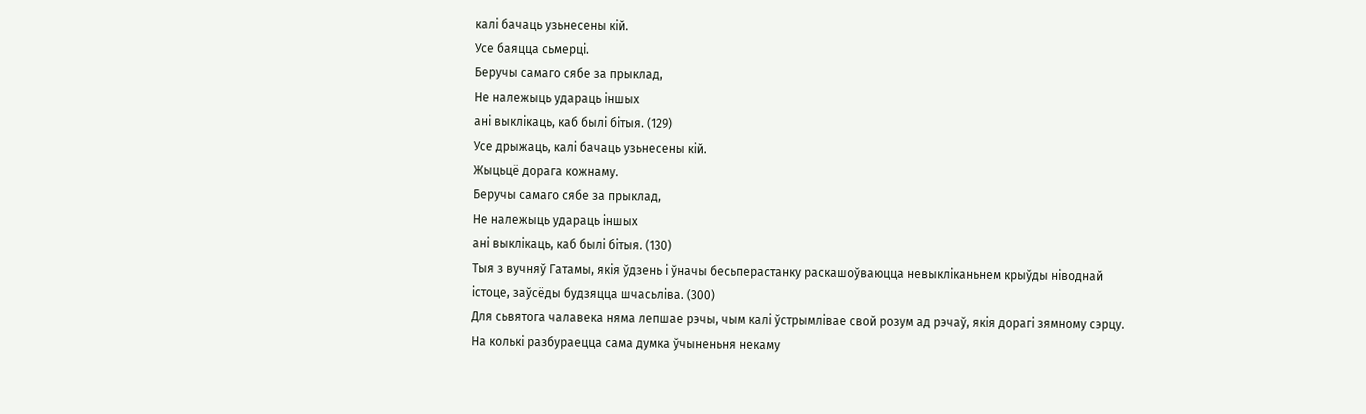калі бачаць узьнесены кій.
Усе баяцца сьмерці.
Беручы самаго сябе за прыклад,
Не належыць удараць іншых
ані выклікаць, каб былі бітыя. (129)
Усе дрыжаць, калі бачаць узьнесены кій.
Жыцьцё дорага кожнаму.
Беручы самаго сябе за прыклад,
Не належыць удараць іншых
ані выклікаць, каб былі бітыя. (130)
Тыя з вучняў Гатамы, якія ўдзень і ўначы бесьперастанку раскашоўваюцца невыкліканьнем крыўды ніводнай істоце, заўсёды будзяцца шчасьліва. (300)
Для сьвятога чалавека няма лепшае рэчы, чым калі ўстрымлівае свой розум ад рэчаў, якія дорагі зямному сэрцу. На колькі разбураецца сама думка ўчыненьня некаму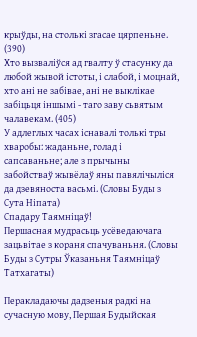крыўды, на столькі згасае цярпеньне. (390)
Хто вызваліўся ад гвалту ў стасунку да любой жывой істоты, і слабой, і моцнай, хто ані не забівае, ані не выклікае забіцьця іншымі - таго заву сьвятым чалавекам. (405)
У адлеглых часах існавалі толькі тры хваробы: жаданьне, голад і сапсаваньне; але з прычыны забойстваў жывёлаў яны павялічыліся да дзевяноста васьмі. (Словы Буды з Сута Ніпата)
Спадару Таямніцаў!
Першасная мудрасьць усёведаючага зацьвітае з кораня спачуваньня. (Словы Буды з Сутры Ўказаньня Таямніцаў Татхагаты)

Перакладаючы дадзеныя радкі на сучасную мову, Першая Будыйская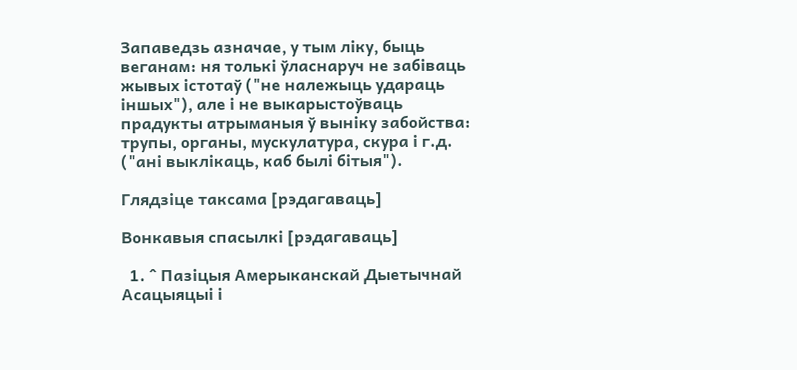Запаведзь азначае, у тым ліку, быць веганам: ня толькі ўласнаруч не забіваць жывых істотаў ("не належыць удараць іншых"), але і не выкарыстоўваць прадукты атрыманыя ў выніку забойства: трупы, органы, мускулатура, скура і г.д. ("ані выклікаць, каб былі бітыя").

Глядзіце таксама [рэдагаваць]

Вонкавыя спасылкі [рэдагаваць]

  1. ^ Пазіцыя Амерыканскай Дыетычнай Асацыяцыі і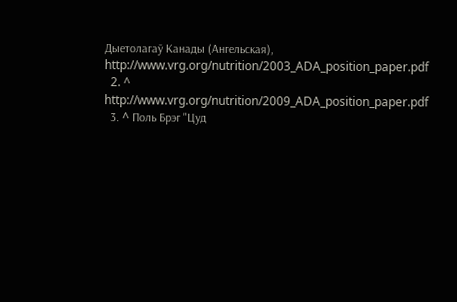Дыетолагаў Канады (Ангельская), http://www.vrg.org/nutrition/2003_ADA_position_paper.pdf
  2. ^ http://www.vrg.org/nutrition/2009_ADA_position_paper.pdf
  3. ^ Поль Брэг "Цуд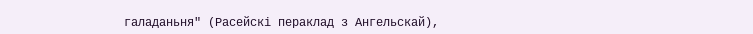галаданьня" (Расейскі пераклад з Ангельскай),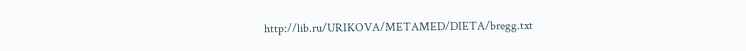http://lib.ru/URIKOVA/METAMED/DIETA/bregg.txt